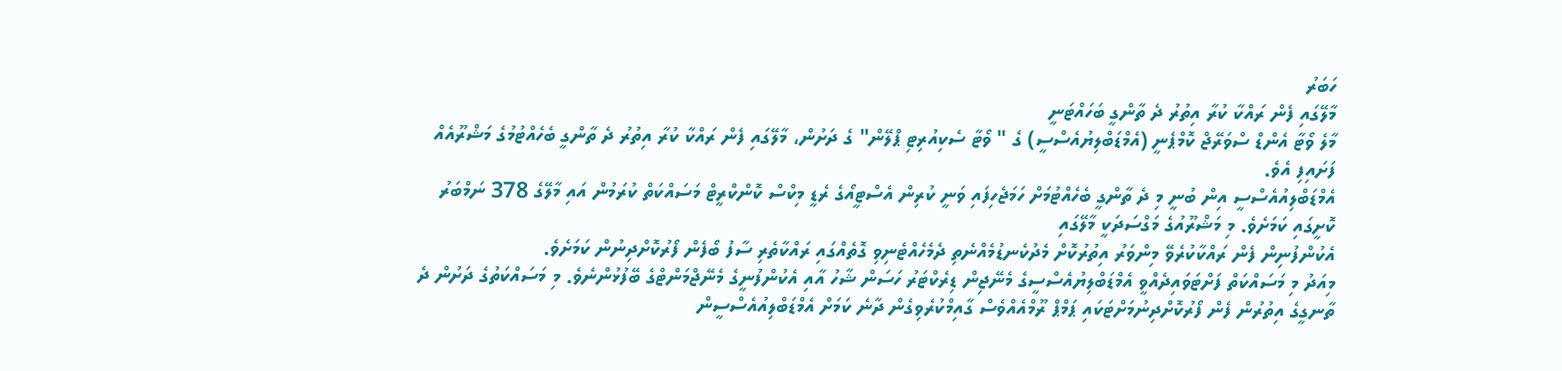ހަބަރު
މާލޭގައި ފެން ރައްކާ ކުރާ އިތުރު ދެ ތާންގީ ބަހައްޓަނީ
މާލެ ވޯޓާ އެންޑް ސްވަރޭޖް ކޮމްޕެނީ (އެމްޑަބްލިޔުއެސްސީ) ގެ " ވޯޓާ ސެކިއުރިޓި ޕްލޭން" ގެ ދަށުން، މާލޭގައި ފެން ރައްކާ ކުރާ އިތުރު ދެ ތާންގީ ބެހެއްޓުމުގެ މަޝްރޫއެއް ފަށައިފި އެވެ.
އެމްޑަބްލިއުއެސްސީ އިން ބުނީ މި ދެ ތާންގީ ބެހެއްޓުމަށް ހަމަޖެހިފައި ވަނީ ކުރިން އެސްޓީއޯގެ ރެޑީ މިކްސް ކޮންކްރީޓް މަސައްކަތް ކުރަމުން އައި މާލޭގެ 378 ނަމްބަރު ކޮށީގައި ކަމަށެވެ. މި މަޝްރޫއުގެ މަގްސަދަކީ މާލޭގައި
އެކުންފުނިން ފެން ރައްކާކުރެވޭ މިންވަރު އިތުރުކޮށް މެދުކެނޑުމެއްނެތި ދެމެހެއްޓެނިވި ގޮތެއްގައި ރައްކާތެރި ސާފު ބޯފެން ފޯރުކޮށްދިނުން ކަމަށެވެ.
މިއަދު މި މަސައްކަތް ފަށްޓަވައިދެއްވީ އެމްޑަބްލިޔުއެސްސީގެ މެނޭޖިން ޑިރެކްޓަރު ހަސަން ޝާހު އާއި އެކުންފުނީގެ މެނޭޖްމަންޓްގެ ބޭފުޅުންނެވެ. މި މަސައްކަތުގެ ދަށުން ދެ ތާނގީގެ އިތުރުން ފެން ފޯރުކޮށްދިނުމަށްޓަކައި ޕަމްޕް ރޫމްއެއްވެސް ގާއިމްކުރެވިގެން ދާނެ ކަމަށް އެމްޑަބްލިއުއެސްސީން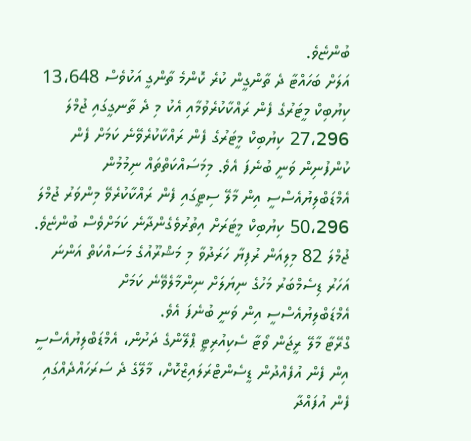ބުންޏެވެ.
އަލަށް ބަހައްޓާ ދެ ތާންގީން ކުރެ ކޮންމެ ތާންގީ އަކުވެސް 13،648 ކިޔުބިކް މީޓަރުގެ ފެން ރައްކާކުރެވުމާއި އެކު މި ދެ ތާނގީގައި ޖުމްލަ 27،296 ކިޔުބިކް މީޓަރުގެ ފެން ރައްކާކުރެވޭނެ ކަމަށް ފެން ކުންފުނިން ވަނީ ބުނެފަ އެވެ. މިމަސައްކަތްތައް ނިމުމުން އެމްޑަބްލިޔުއެސްސީ އިން މާލޭ ސިޓީގައި ފެން ރައްކާކުރެވޭ މިންވަރު ޖުމްލަ 50،296 ކިޔުބިކް މީޓަރަށް އިތުރުވެގެންދާނެ ކަމަށްވެސް ބުންޏެވެ.
ޖުމްލަ 82 މިލިއަން ރުފިޔާ ހަރަދުވާ މި މަޝްރޫއުގެ މަސައްކަތް އަންނަ އަހަރު ޑިސެމްބަރު މަހުގެ ނިޔަލަށް ނިންމާލެވޭނެ ކަމަށް އެމްޑަބްލިޔުއެސްސީ އިން ވަނީ ބުނެފަ އެވެ.
ގްރޭޓާ މާލޭ ރީޖަން ވޯޓާ ސެކިއުރިޓީ ޕްލޭންގެ ދަށުން، އެމްޑަބްލިޔުއެސްސީ އިން ފެން އުފެއްދުން ޑީސެންޓްރަލައިޒްކޮށް، މާލޭގެ ދެ ސަރަހައްދެއްގައި ފެން އުފައްދާ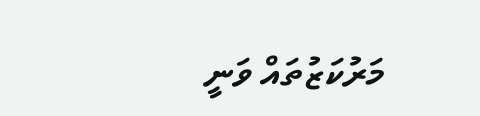މަރުކަޒުތައް ވަނީ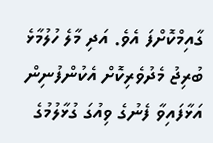ގާއިމްކޮށްފަ އެވެ. އަދި މާލެ ހުލުމާޅެ ބުރިޖު މެދުވެރިކޮށް އެކުންފުނިން އަޅާފައިވާ ފެނުގެ ވިއުގަ ގުޅާލުމުގެ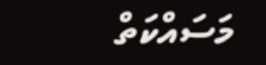މަސައްކަތް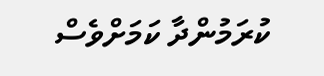ކުރަމުންދާ ކަމަށްވެސް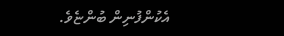އެކުންފުނިން ބުންޏެވެ.